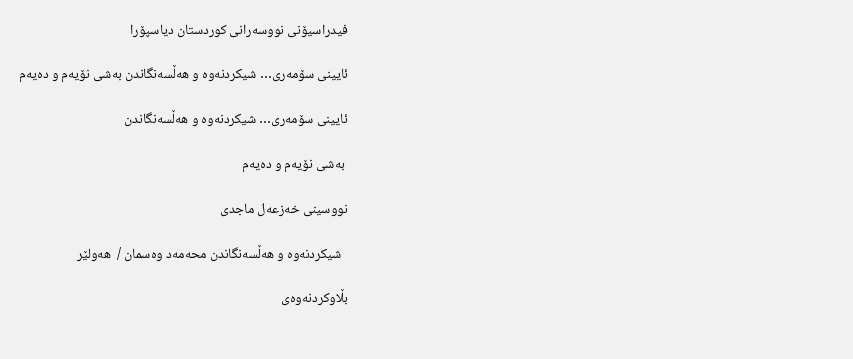فیدراسیۆنی نووسەرانی کوردستان دیاسپۆرا

ئایینی سۆمەری… شیکردنەوە و هەڵسەنگاندن بەشی نۆیەم و دەیەم

ئایینی سۆمەری… شیکردنەوە و هەڵسەنگاندن

 بەشی نۆیەم و دەیەم

نووسینی خەزعەل ماجدی

  شیکردنەوە و هەڵسەنگاندن محەمەد وەسمان /  هەولێر

بڵاوکردنەوەی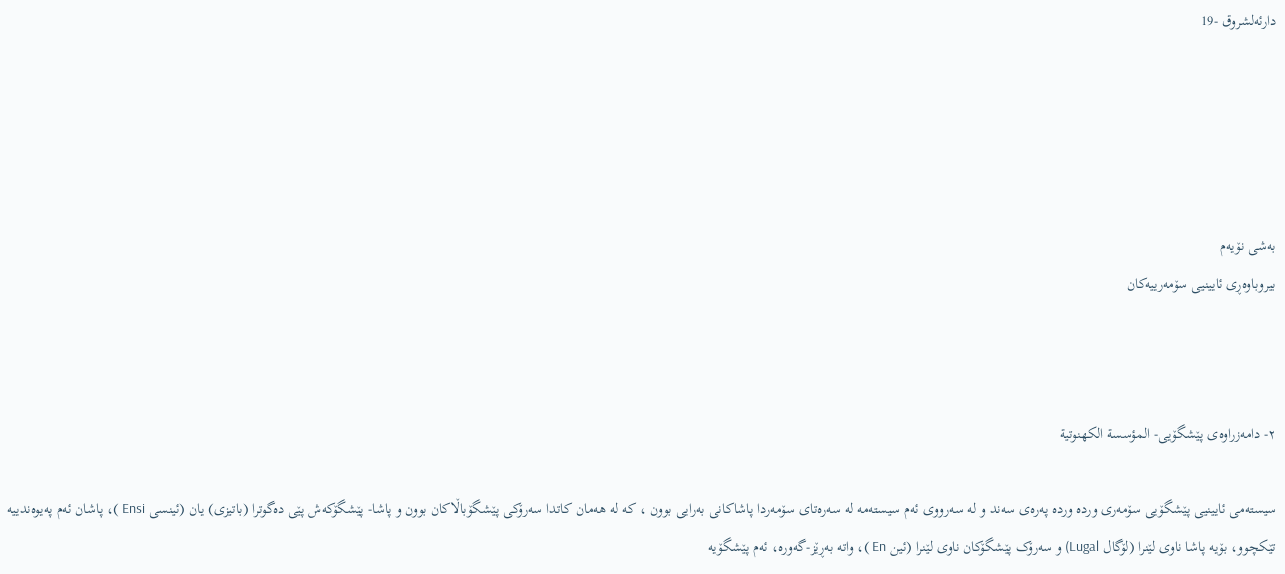دارئەلشروق -19





بەشی نۆيەم
بیروباوەڕی ئایینیی سۆمەرییەکان



٢- دامەزراوەی پێشگۆیی- المؤسسة الكهنوتية

سیستەمی ئایینیی پێشگۆیی سۆمەری وردە وردە پەرەی سەند و لە سەرووی ئەم سیستەمە لە سەرەتای سۆمەردا پاشاکانی بەرایی بوون ، کە لە ھەمان کاتدا سەرۆکی پێشگۆباڵاکان بوون و پاشا- پێشگۆکەش پێی دەگوترا (باتیزی) یان (ئینسی Ensi )، پاشان ئەم پەیوەندییە تێکچوو، بۆیە پاشا ناوی لێنرا (لۆگال Lugal) و سەرۆک پێشگۆکان ناوی لێنرا (ئین En )، واتە بەڕێز-گەورە، ئەم پێشگۆیە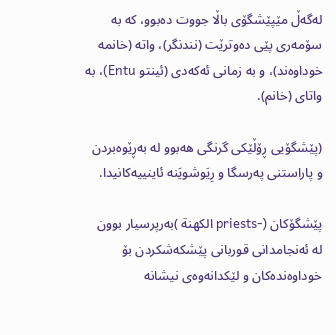لەگەڵ مێپێشگۆی باڵا جووت دەبوو، کە بە سۆمەری پێی دەوترێت (نندنگر)، واتە (خانمە خوداوەند)، و بە زمانی ئەکەدی (ئینتو Entu)، بە واتای (خانم).

(پێشگۆیی ڕۆڵێکی گرنگی هەبوو لە بەڕێوەبردن و پاراستنی پەرسگا و رِيَوشويَنە ئاینییەکانیدا.

پێشگۆکان (-priests الكهنة )بەرپرسیار بوون لە ئەنجامدانی قوربانی پێشکەشکردن بۆ خوداوەندەکان و لێکدانەوەی نیشانە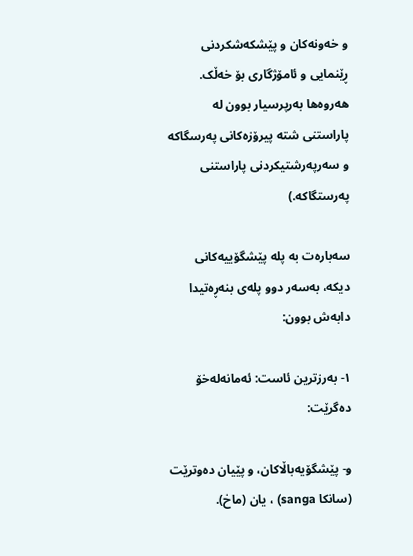و خەونەکان و پێشکەشکردنی ڕێنمایی و ئامۆژگاری بۆ خەڵک. هەروەها بەرپرسیار بوون لە پاراستنی شتە پیرۆزەکانی پەرسگاکە و سەرپەرشتیکردنی پاراستنی پەرستگاکە.)

سەبارەت بە پلە پێشگۆییەکانی دیکە، بەسەر دوو پلەی بنەڕەتیدا دابەش بوون:

١- بەرزترین ئاست: ئەمانەلەخۆ دەگرێت:

و- پێشگۆیەباڵاکان، و پێیان دەوترێت (سانکا sanga) ، یان (ماخ).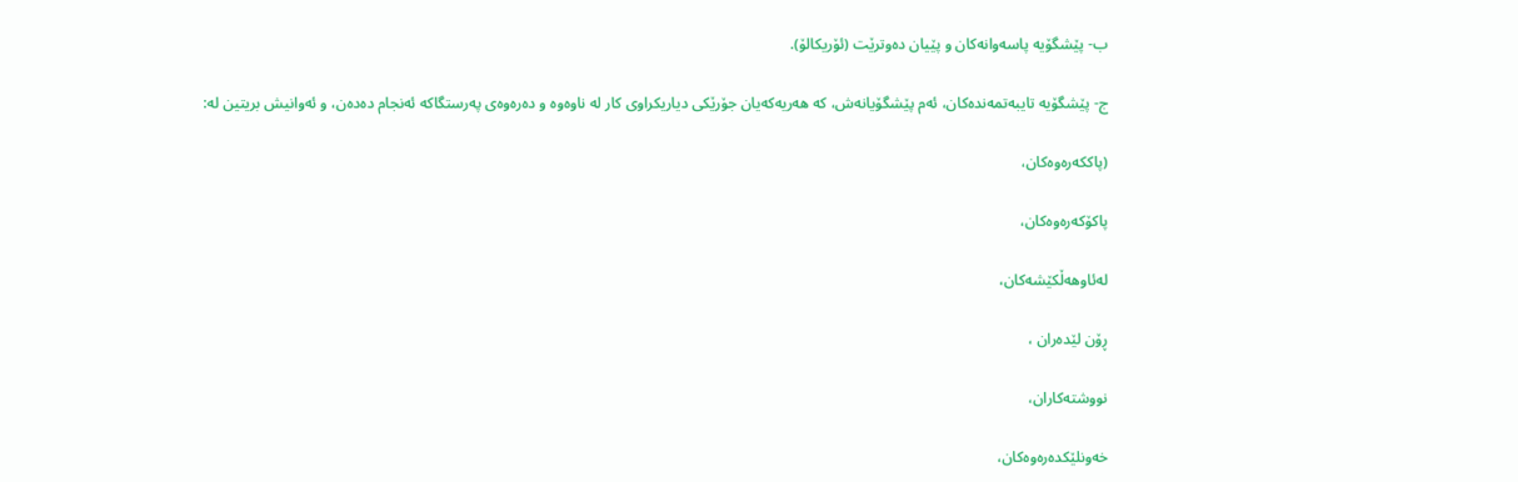ب- پێشگۆیە پاسەوانەکان و پێیان دەوترێت (ئۆریکالۆ).

ج- پێشگۆیە تایبەتمەندەکان، ئەم پێشگۆیانەش، کە ھەریەکەیان جۆرێکی دیاریکراوی کار لە ناوەوە و دەرەوەی پەرستگاکە ئەنجام دەدەن، و ئەوانیش بریتین لە:

(پاککەرەوەکان،

پاکۆکەرەوەکان،

لەئاوھەڵکێشەکان،

ڕۆن لێدەران ،

نووشتەکاران،

خەونلێکدەرەوەکان،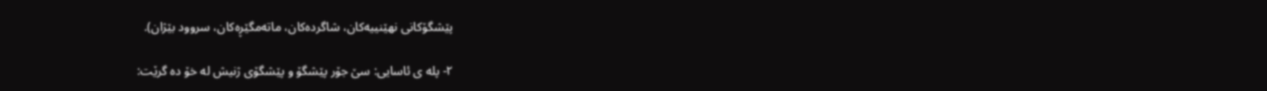پێشگۆکانی نھێنییەکان، شاگردەکان، ماتەمگێڕەکان، سروود بێژان).

٢- پلە ی ئاسایی: سێ جۆر پێشگۆ و پێشگۆی ژنیش لە خۆ دە گرێت: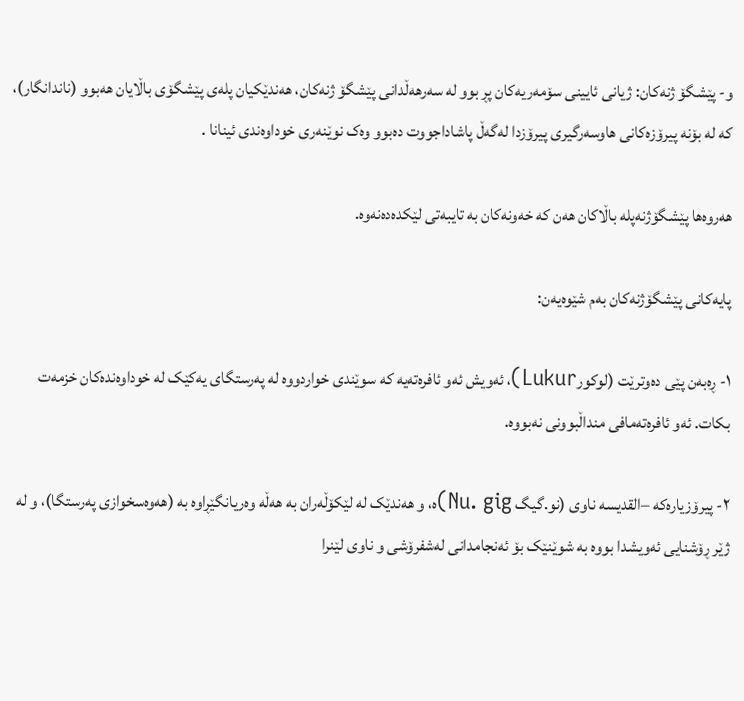و- پێشگۆ ژنەکان: ژیانی ئایینی سۆمەریەکان پڕ بوو لە سەرھەڵدانی پێشگۆ ژنەکان، ھەندێکیان پلەی پێشگۆی باڵایان ھەبوو (ناندانگار)، کە لە بۆنە پیرۆزەکانی ھاوسەرگیری پیرۆزدا لەگەڵ پاشاداجووت دەبوو وەک نوێنەری خوداوەندی ئینانا .

ھەروەھا پێشگۆژنەپلە باڵاکان ھەن کە خەونەکان بە تایبەتی لێکدەدەنەوە.

پایەکانی پێشگۆژنەکان بەم شێوەیەن:

١- ڕەبەن پێی دەوترێت (لوکورLukur)، ئەویش ئەو ئافرەتەیە کە سوێندی خواردووە لە پەرستگای یەکێک لە خوداوەندەکان خزمەت بکات. ئەو ئافرەتەمافی منداڵبوونی نەبووە.

٢- پیرۆزیارەکە –القدیسە ناوی (نو.گیگ Nu. gig)ە، و ھەندێک لە لێکۆڵەران بە ھەڵە وەریانگێڕاوە بە (ھەوەسخوازی پەرستگا)، و لە ژێر ڕۆشنایی ئەویشدا بووە بە شوێنێک بۆ ئەنجامدانی لەشفرۆشی و ناوی لێنرا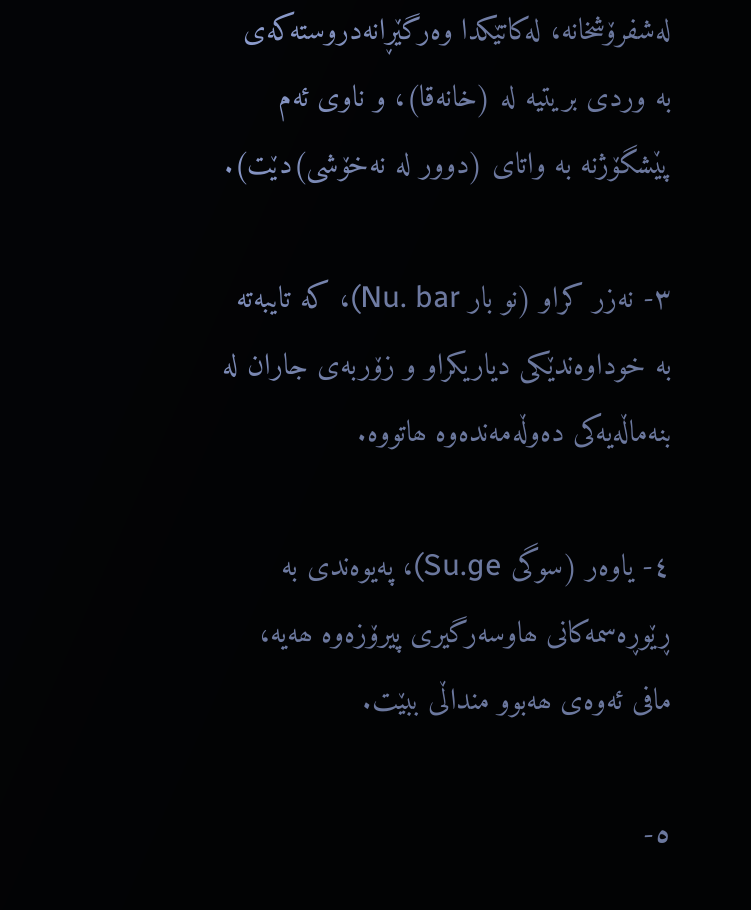لەشفرۆشخانە، لەکاتێکدا وەرگێڕانەدروستەکەی بە وردی بریتیە لە (خانەقا)، و ناوی ئەم پێشگۆژنە بە واتای (دوور لە نەخۆشی)دێت).

٣- نەزر کراو (نو بار Nu. bar)، کە تایبەتە بە خوداوەندێکی دیاریکراو و زۆربەی جاران لە بنەماڵەیەکی دەوڵەمەندەوە ھاتووە.

٤- یاوەر (سوگی Su.ge)، پەیوەندی بە ڕێوڕەسمەکانی ھاوسەرگیری پیرۆزەوە ھەیە، مافی ئەوەی ھەبوو منداڵی ببێت.

٥-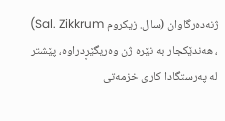ژنەدەرگاوان (سال. زیکروم Sal. Zikkrum) ، ھەندێکجار بە نێرە ژن وەریگێڕدراوە، پێشتر لە پەرستگادا کاری خزمەتی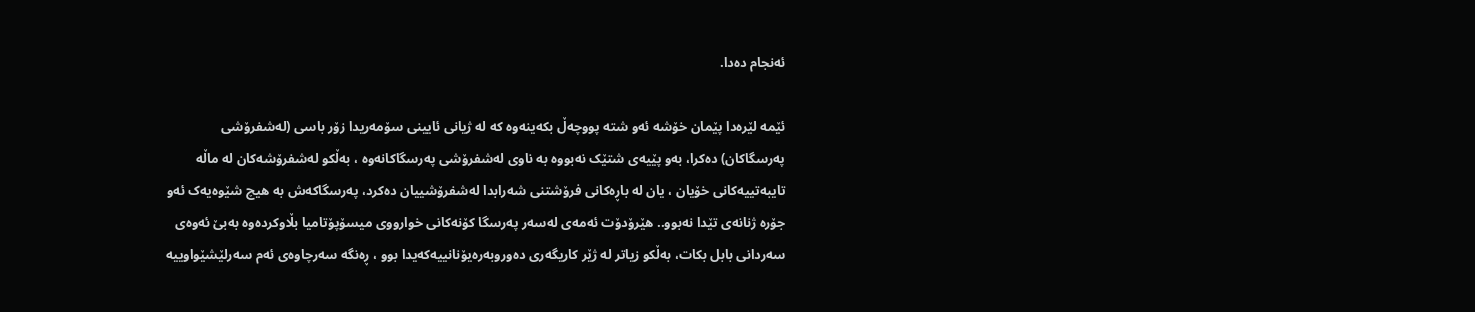ئەنجام دەدا.

ئێمە لێرەدا پێمان خۆشە ئەو شتە پووچەڵ بکەینەوە کە لە ژیانی ئایینی سۆمەریدا زۆر باسی (لەشفرۆشی پەرسگاکان) دەکرا، بەو پێیەی شتێک نەبووە بە ناوی لەشفرۆشی پەرسگاکانەوە ، بەڵکو لەشفرۆشەکان لە ماڵە تایبەتییەکانی خۆیان ، یان لە باڕەکانی فرۆشتنی شەرابدا لەشفرۆشییان دەکرد، پەرسگاکەش بە ھیچ شێوەیەک ئەو جۆرە ژنانەی تێدا نەبوو.. ھێرۆدۆت ئەمەی لەسەر پەرسگا کۆنەکانی خوارووی میسۆپۆتامیا بڵاوکردەوە بەبێ ئەوەی سەردانی بابل بکات، بەڵکو زیاتر لە ژێر کاریگەری دەوروبەرەیۆنانییەکەیدا بوو ، ڕەنگە سەرچاوەی ئەم سەرلێشێواوییە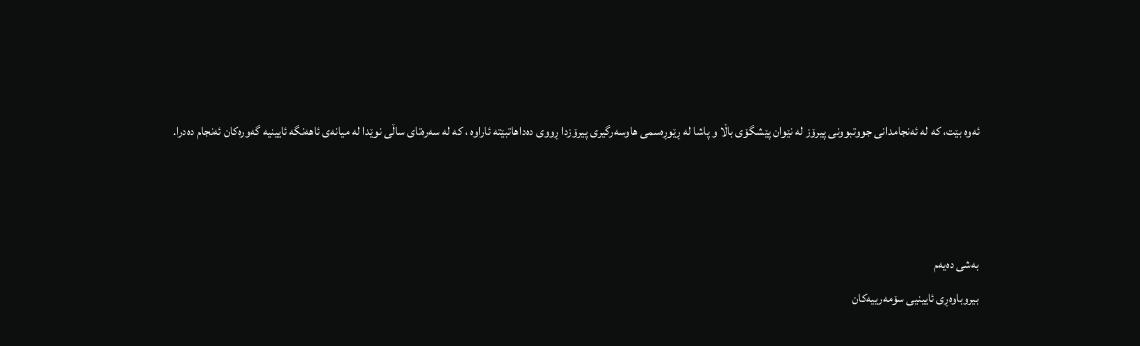ئەوە بێت، کە لە ئەنجامدانی جووتبوونی پیرۆز لە نێوان پێشگۆی باڵا و پاشا لە ڕێوڕەسمی ھاوسەرگیری پیرۆزدا ڕووی دەداھاتبێتە ئاراوە ، کە لە سەرەتای ساڵی نوێدا لە میانەی ئاھەنگە ئایینیە گەورەکان ئەنجام دەدرا.



بەشی دەيەم
بیروباوەڕی ئایینیی سۆمەرییەکان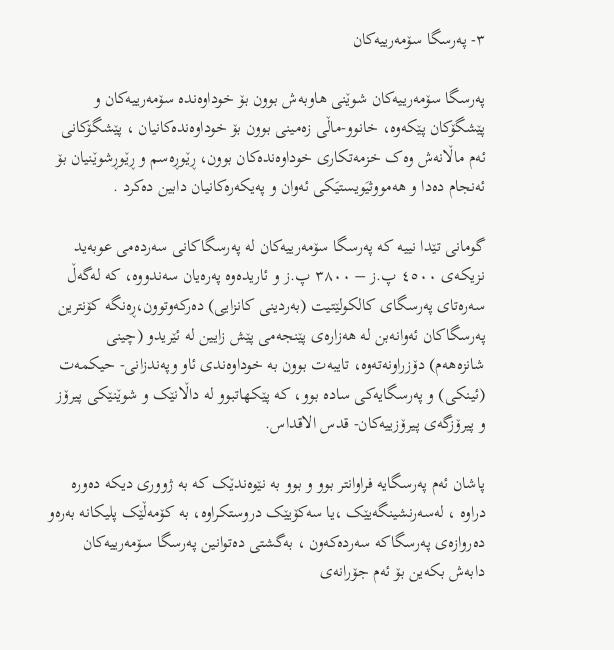٣- پەرسگا سۆمەریيەکان

پەرسگا سۆمەریيەکان شوێنی ھاوبەش بوون بۆ خوداوەندە سۆمەریيەکان و پێشگۆکان پێکەوە، خانوو-ماڵی زەمینی بوون بۆ خوداوەندەکانيان ، پێشگۆکانی ئەم ماڵانەش وەک خزمەتکاری خوداوەندەکان بوون، ڕێوڕەسم و ڕێوڕشوێنیان بۆ ئەنجام دەدا و ھەمووثيَويستيَكى ئەوان و پەیکەرەکانیان دابین دەکرد .

گومانی تێدا نییە کە پەرسگا سۆمەرییەکان لە پەرسگاکانی سەردەمى عوبەید نزیکەی ٤٥٠٠ پ.ز – ٣٨٠٠ پ.ز و ئاریدەوە پەرەیان سەندووە، کە لەگەڵ سەرەتای پەرسگای کالکولێتیت (بەردينی کانزایی) دەرکەوتوون،ڕەنگە کۆنترین پەرسگاکان ئەوانەبن لە ھەزارەی پێنجەمی پێش زایین لە ئێریدو (چینی شانزەھەم) دۆزراونەتەوە، تایبەت بوون بە خوداوەندی ئاو وپەندزانی- حیکمەت (ئینکی) و پەرسگایەکی سادە بوو، کە پێکھاتبوو لە داڵانێک و شوێنێکی پیرۆز و پیرۆزگەی پیرۆزییەکان- قدس الاقداس.

پاشان ئەم پەرسگایە فراوانتر بوو و بوو بە نێوەندێک کە بە ژووری دیکە دەورە دراوە ، لەسەرنشینگەیێک ،یا سەکۆیێک دروستکراوە، بە کۆمەڵێک پلیکانە بەرەو دەروازەی پەرسگاکە سەردەکەون ، بەگشتی دەتوانین پەرسگا سۆمەرییەکان دابەش بکەین بۆ ئەم جۆرانەی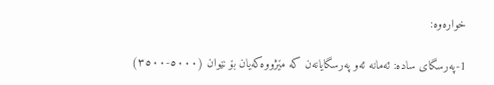خوارەوە:

1-پەرسگای سادە: ئەمانە ئەو پەرسگایانەن کە مێژووەکەیان بۆ نێوان (٥٠٠٠-٣٥٠٠)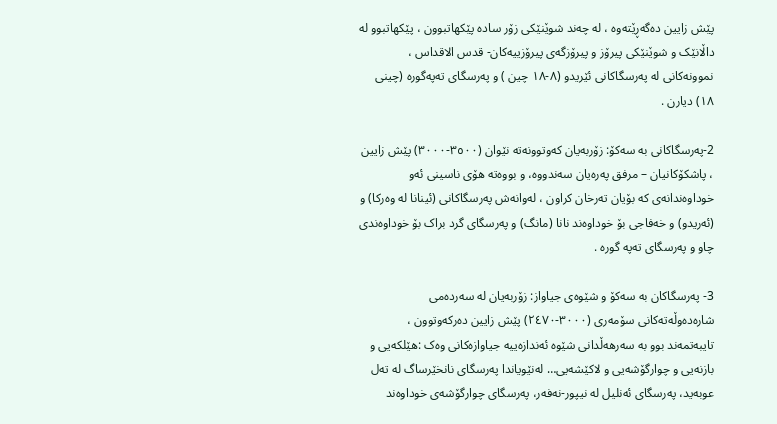پێش زایین دەگەڕێتەوە ، لە چەند شوێنێکی زۆر سادە پێکھاتبوون ، پێکھاتبوو لە داڵانێک و شوێنێکی پیرۆز و پیرۆزگەی پیرۆزییەکان- قدس الاقداس ، نموونەکانی لە پەرسگاکانی ئێریدو (٨-١٨ چین ) و پەرسگای تەپەگورە (چینی ١٨) ديارن .

2-پەرسگاکانی بە سەکۆ: زۆربەیان کەوتوونەتە نێوان (٣٥٠٠-٣٠٠٠) پێش زایین ، پاشكۆکانیان – مرفق پەرەیان سەندووە، و بووەتە ھۆی ناسینی ئەو خوداوەندانەی کە بۆیان تەرخان کراون ، لەوانەش پەرسگاکانی (ئینانا لە وەرکا) و (ئەریدو) و خەفاجی بۆ خوداوەند نانا (مانگ) و پەرسگای گرد براک بۆ خوداوەندی چاو و پەرسگای تەپە گورە .

3- پەرسگاکان بە سەکۆ و شێوەی جیاواز: زۆربەیان لە سەردەمی شارەدەوڵەتەکانی سۆمەری (٣٠٠٠-٢٤٧٠) پێش زایین دەرکەوتوون ، تایبەتمەند بوو بە سەرھەڵدانی شێوە ئەندازەییە جیاوازەکانی وەک :ھێلکەیی و بازنەیی و چوارگۆشەیی و لاکێشەیی… لەنێویاندا پەرسگای نانخێرساگ لە تەل عوبەید، پەرسگای ئەنلیل لە نیپور-نەفەر، پەرسگای چوارگۆشەی خوداوەند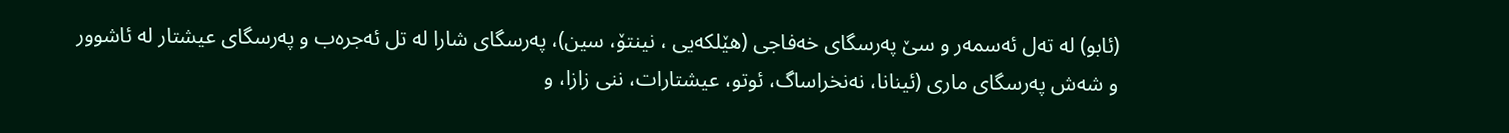(ئابو) لە تەل ئەسمەر و سێ پەرسگای خەفاجی (ھێلکەیی ، نینتۆ، سین)، پەرسگای شارا لە تل ئەجرەب و پەرسگای عیشتار لە ئاشوور و شەش پەرسگای ماری (ئینانا، نەنخراساگ، ئوتو، عیشتارات، ننی زازا، و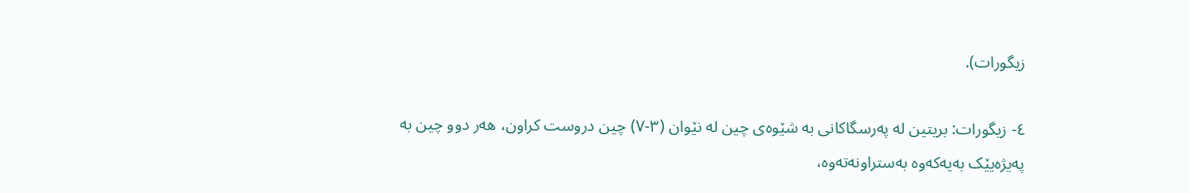زیگورات).

٤- زیگورات: بریتین لە پەرسگاکانی بە شێوەی چین لە نێوان (٣-٧) چین دروست کراون، ھەر دوو چین بە پەیژەیێک بەیەکەوە بەستراونەتەوە،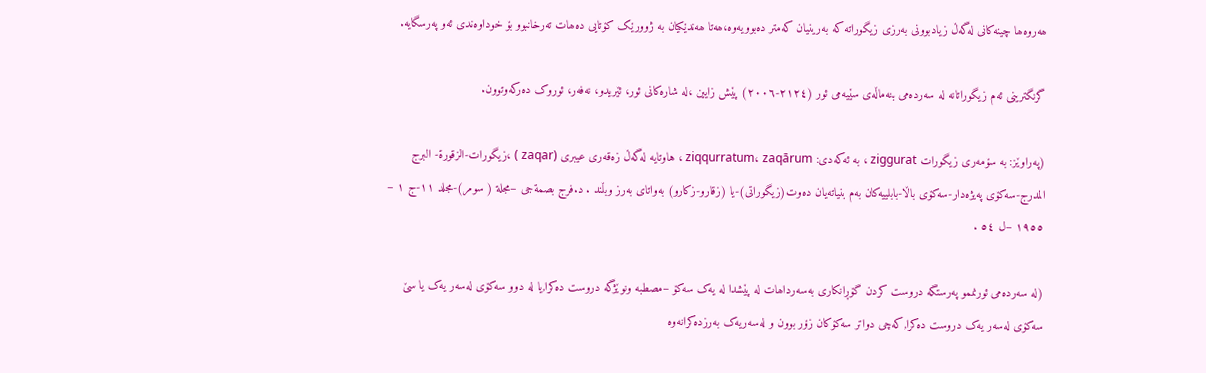ھەروەھا چینەکانی لەگەڵ زیادبوونی بەرزی زیگوراتە کە بەرینیان کەمتر دەبوویەوە،ھەتا ھەندێکیان بە ژوورێک کۆتایی دەھات تەرخانبوو بۆ خوداوەندی ئەو پەرسگايە.

گرنگترینی ئەم زیگوراتانە لە سەردەمی بنەماڵەی سێیەمی ئور (٢١٢٤-٢٠٠٦) پێش زایین ،لە شارەکانی ئور، ئێریدو، نەفەر، ئوروک دەرکەوتوون.

(پەراوێز: بە سۆمەری زیگورات ziggurat ، بە ئەکەدی: ziqqurratum، zaqārum ، هاوتایە لەگەڵ زەقەری عیبری (zaqar ) ،زیگورات-الزقورة- البرج المدرج-سەکۆی پەیژەدار-سەکۆی باڵا-بابلییەکان بەم بنیاتەیان دەوت(زیگوراتی)-یا (زقارو-زکارو) بەواتای بەرز وبڵند . د.فرج بصمةجی –مجلة ( سومر)-مجلد ١١-ج ١ – ١٩٥٥ –ل ٥٤ .

(لە سەردەمی ئورنممو پەرستگە دروست کردن گۆڕانکاری بەسەرداھات لە پێشدا لە یەک سەکۆ –مصطبە ونوێژگە دروست دەکرا,یا لە دوو سەکۆی لەسەر یەک یا سێ سەکۆی لەسەر یەک دروست دەکرا,کەچی دواتر سەکۆکان زۆر بوون و لەسەریەک بەرزدەکرانەوە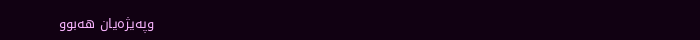وپەیژەیان ھەبوو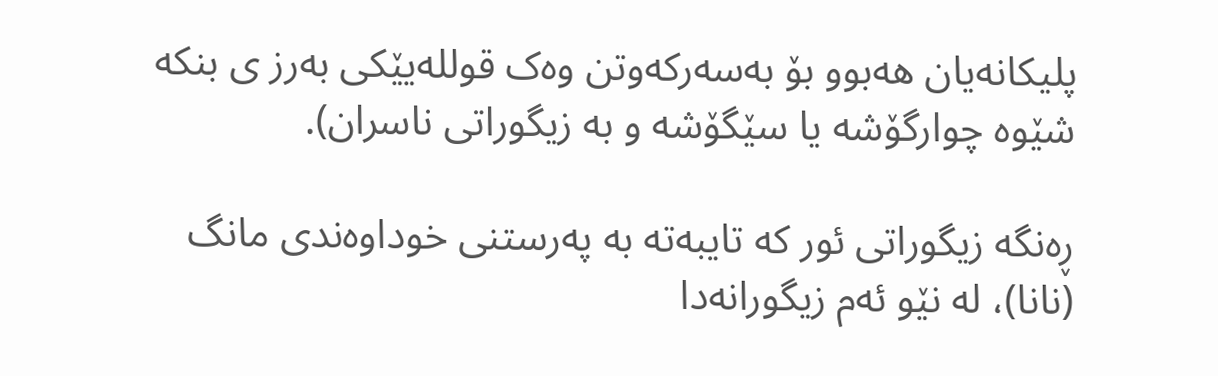پلیکانەیان ھەبوو بۆ بەسەرکەوتن وەک قوللەیێکی بەرز ی بنکە شێوە چوارگۆشە یا سێگۆشە و بە زیگوراتى ناسران).

ڕەنگە زیگوراتی ئور کە تایبەتە بە پەرستنی خوداوەندی مانگ (نانا)، لە نێو ئەم زیگورانەدا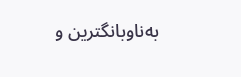بەناوبانگترین و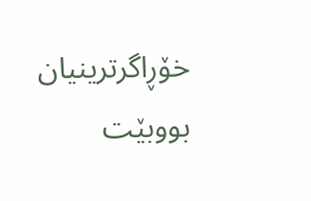خۆڕاگرترینیان بووبێت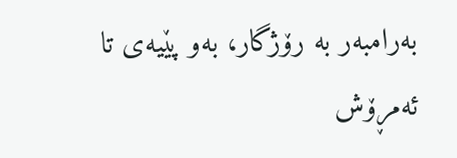بەرامبەر بە رۆژگار، بەو پێیەی تا ئەمڕۆش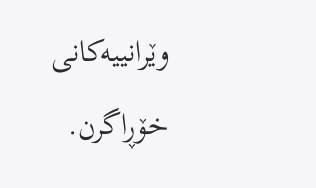وێرانییەکانی خۆڕاگرن.